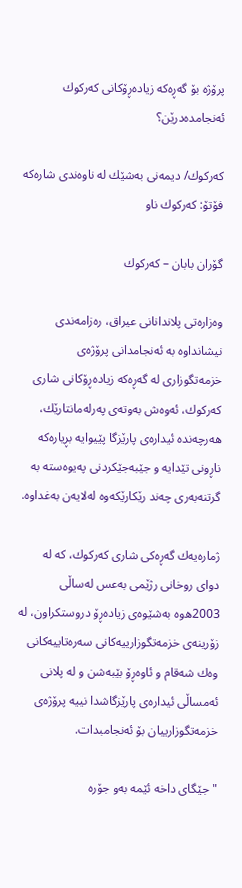پرۆژه‌ بۆ گه‌ڕه‌كه‌ زیاده‌ڕۆكانی كه‌ركوك ئه‌نجامده‌درێن؟

كه‌ركوك/ دیمه‌نی به‌شێك له‌ ناوه‌ندی شاره‌كه‌ فۆتۆ: كه‌ركوك ناو

گۆران بابان – كه‌ركوك

وه‌زاره‌تی پلاندانانی عیراق، ره‌زامه‌ندی نیشانداوه‌ به‌ ئه‌نجامدانی پرۆژه‌ی خزمه‌تگوزاری له‌ گه‌ڕه‌كه‌ زیاده‌ڕۆكانی شاری كه‌ركوك، ئه‌وه‌ش به‌وته‌ی په‌رله‌مانتارێك، هه‌رچه‌نده‌ ئیداره‌ی پارێزگا‌ پێیوایه‌ بڕیاره‌كه‌ ناڕونی تێدایه‌ و جێبه‌جێكردنی په‌یوه‌سته‌ به‌ گرتنه‌به‌ری چه‌ند رێكارێكه‌وه‌ له‌لایه‌ن به‌غداوه‌.

ژماره‌یه‌ك گه‌ڕه‌كی شاری كەركوك، كه‌ لە دوای روخانی رژێمی بەعس لەساڵی 2003ه‌وه‌ بەشێوەی زیادەڕۆ دروستكراون، له‌ زۆرینه‌ی خزمه‌تگوزارییه‌كانی سه‌ره‌تاییه‌كانی وه‌ك شه‌قام و ئاوه‌ڕۆ بێبه‌شن و له‌ پلانی ئه‌مساڵی ئیداره‌ی پارێزگاشدا نییه‌ پرۆژه‌ی خزمه‌تگوزارییان بۆ ئه‌نجامبدات.

"جێگای داخە ئێمە بەو جۆرە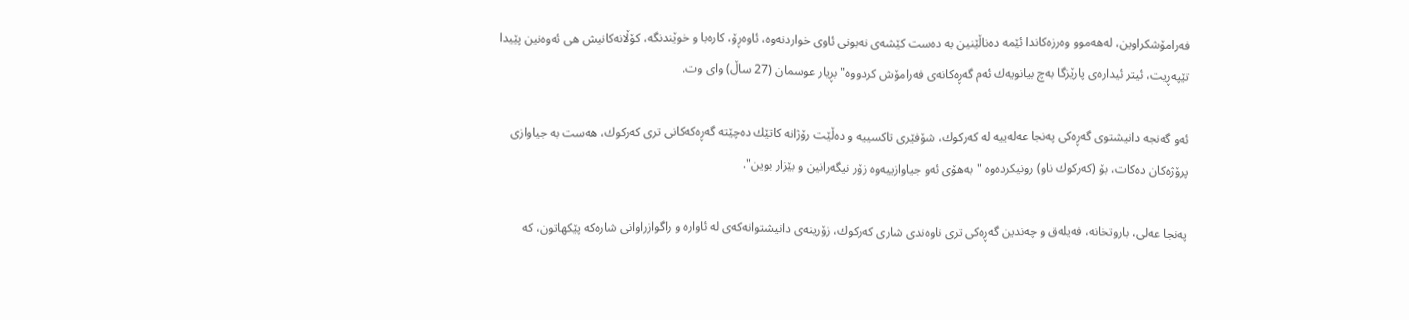فەرامۆشكراوین، لەهەموو وەرزەكاندا ئێمە دەناڵێنین به‌ ده‌ست كێشه‌ی نه‌بونی ئاوی خواردنەوە، ئاوەڕۆ، كارەبا و خوێندنگه‌، كۆڵانەكانیش هی ئەوەنین پێیدا تێپه‌ڕیت، ئیتر ئیداره‌ی پارێزگا بەچ بیانویەك ئەم گەڕەكانەی فەرامۆش كردووە" بڕیار عوسمان (27 ساڵ) وای وت.

ئه‌و گه‌نجه‌ دانیشتوی گه‌ڕه‌كی په‌نجا عه‌له‌ییه‌ له‌ كه‌ركوك، شۆفێری تاكسییه‌ و ده‌ڵێت رۆژانه‌ كاتێك ده‌چێته‌ گه‌ڕه‌كه‌كانی تری كه‌ركوك، هه‌ست به‌ جیاوازی پرۆژه‌كان ده‌كات، بۆ (كه‌ركوك ناو) رونیكرده‌وه‌ "به‌هۆی ئه‌و جیاوازییه‌وه‌ زۆر نیگه‌رانین و بێزار بوین".

په‌نجا عه‌لی، باروتخانه‌، فه‌یله‌ق و چه‌ندین گه‌ڕه‌كی تری ناوه‌ندی شاری كه‌ركوك، زۆرینه‌ی دانیشتوانه‌كه‌ی له‌ ئاواره‌ و راگوازراوانی شاره‌كه‌ پێكهاتون، كه‌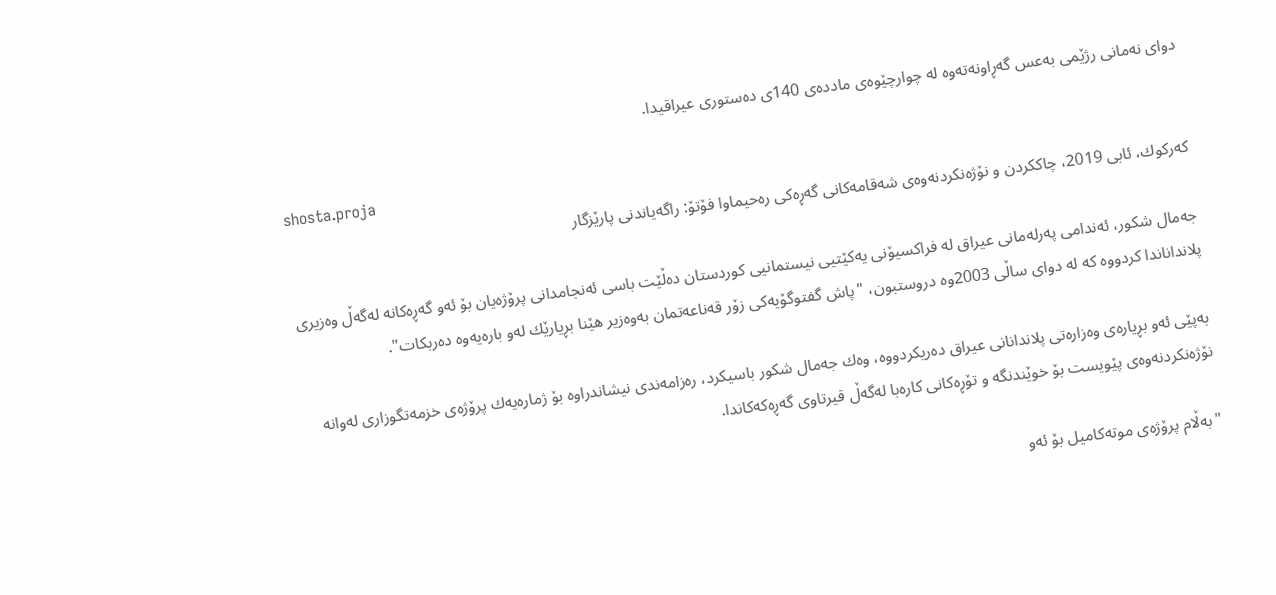دوای نه‌مانی رژێمی به‌عس گه‌ڕاونه‌ته‌وه له‌ چوارچێوه‌ی مادده‌ی 140ی ده‌ستوری عیراقیدا.

shosta.proja
كه‌ركوك، ئابی 2019، چاككردن و نۆژه‌نكردنه‌وه‌ی شه‌قامه‌كانی گه‌ڕه‌كی ره‌حیماوا فۆتۆ: راگه‌یاندنی پارێزگار

جەمال شكور، ئەندامی په‌رله‌مانی عیراق له‌ فراكسیۆنی یه‌كێتیی نیستمانیی كوردستان ده‌ڵێت باسی ئه‌نجامدانی پرۆژه‌یان بۆ ئه‌و گه‌ڕه‌كانه‌ له‌گه‌ڵ وه‌زیری پلانداناندا كردووه‌ كه‌ له‌ دوای ساڵی 2003وه‌ دروستبون، "پاش گفتوگۆیەكی زۆر قەناعەتمان بەوەزیر هێنا بڕیارێك لەو بارەیەوە دەربكات".

به‌پێی ئه‌و بڕیاره‌ی وه‌زاره‌تی پلاندانانی عیراق ده‌ریكردووه‌، وه‌ك جه‌مال شكور باسیكرد، ره‌زامه‌ندی نیشاندراوه‌ بۆ ژماره‌یه‌ك پرۆژه‌ی خزمه‌تگوزاری له‌وانه‌ نۆژەنكردنەوەی پێویست بۆ خوێندنگه‌ و تۆڕه‌كانی كاره‌با له‌گه‌ڵ قیرتاوی گه‌ڕه‌كه‌كاندا.

"به‌ڵام پرۆژه‌ی موته‌كامیل بۆ ئه‌و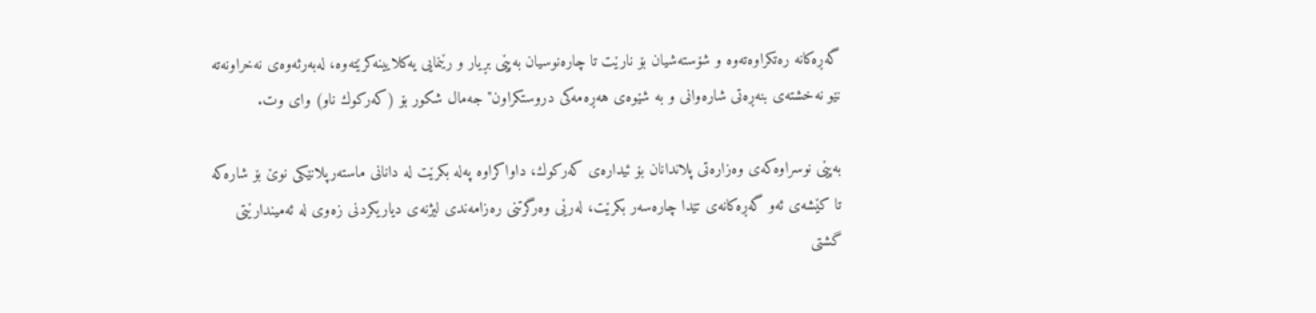گه‌ڕه‌كانه‌ ره‌تكراوه‌ته‌وه‌ و شۆسته‌شیان بۆ نارێت تا چاره‌نوسیان به‌پێی بڕیار و رێنمایی یه‌كلایینه‌كرێته‌وه‌، له‌به‌رئه‌وه‌ی نه‌خراونه‌ته‌ نێو نه‌خشته‌ی بنه‌ڕه‌تی شاره‌وانی و به‌ شێوه‌ی هه‌ڕه‌مه‌كی دروستكراون" جه‌مال شكور بۆ (كه‌ركوك ناو) وای وت.

به‌پێی نوسراوه‌كه‌ی وه‌زاره‌تی پلاندانان بۆ ئیداره‌ی كه‌ركوك، داواكراوه‌ په‌له‌ بكرێت له‌ دانانی ماستەرپلانێكی نوێ بۆ شاره‌كه‌ تا كێشەی ئەو گەڕەكانەی تێدا چاره‌سه‌ر بكرێت، له‌رێی وه‌رگرتنی ره‌زامه‌ندی لیژنەی دیاریكردنی زەوی لە ئەمیندارێتی گشتی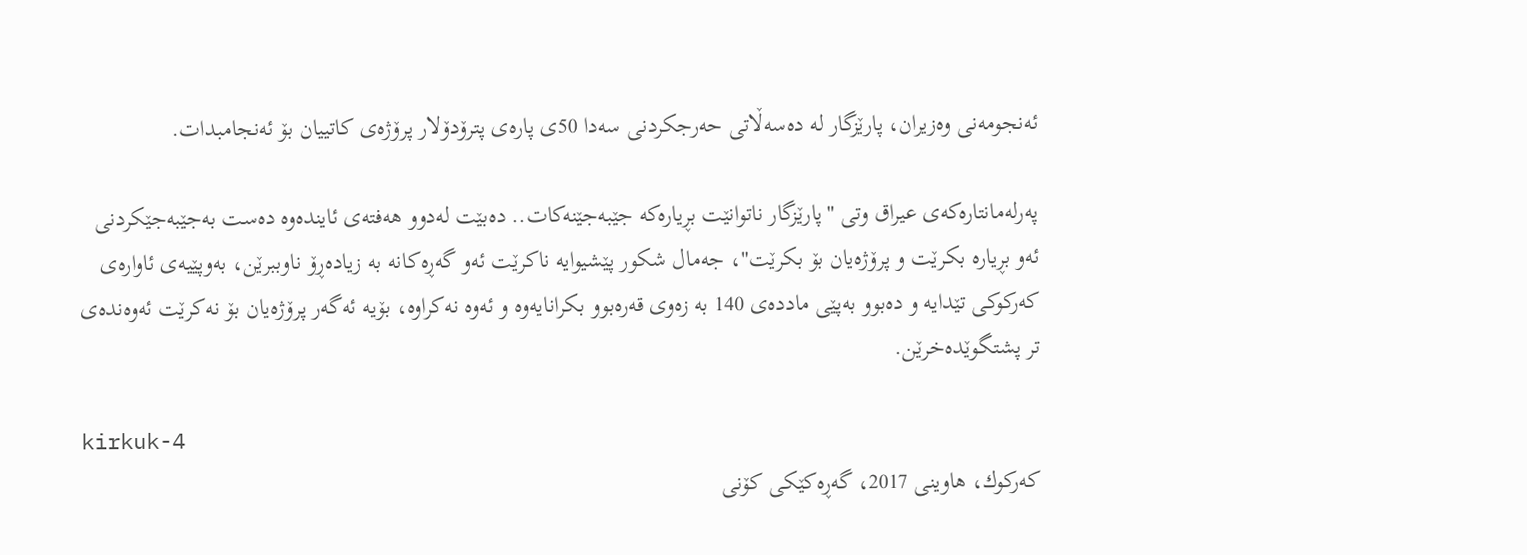ئەنجومەنی وەزیران، پارێزگار له‌ ده‌سه‌ڵاتی حه‌رجكردنی سه‌دا 50ی پاره‌ی پترۆدۆلار پرۆژەی كاتییان بۆ ئه‌نجامبدات.

پەرلەمانتارەكەی عیراق وتی "پارێزگار ناتوانێت بڕیارەكە جێبەجێنەكات.. دەبێت لەدوو هەفتەی ئایندەوە دەست بەجێبەجێكردنی ئەو بڕیارە بكرێت و پرۆژەیان بۆ بكرێت"، جه‌مال شكور پێشیوایه‌ ناكرێت ئه‌و گه‌ڕه‌كانه‌ به‌ زیاده‌ڕۆ ناوببرێن، به‌وپێیه‌ی ئاواره‌ی كه‌ركوكی تێدایه‌ و ده‌بوو به‌پێی مادده‌ی 140 به‌ زه‌وی قه‌ره‌بوو بكرانایه‌وه‌ و ئه‌وه‌ نه‌كراوه‌، بۆیه‌ ئه‌گه‌ر پرۆژه‌یان بۆ نه‌كرێت ئه‌وه‌نده‌ی تر پشتگوێده‌خرێن.

kirkuk-4
كه‌ركوك، هاوینی 2017، گه‌ڕه‌كێكی كۆنی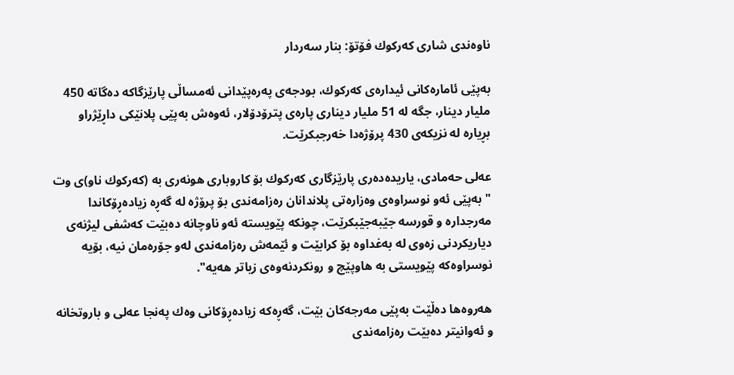ناوه‌ندی شاری كه‌ركوك فۆتۆ: بنار سه‌ردار

به‌پێی ئاماره‌كانی ئیداره‌ی كه‌ركوك، بودجه‌ی په‌ره‌پێدانی ئه‌مساڵی پارێزگاكه‌ ده‌گاته‌ 450 ملیار دینار، جگه‌ له‌ 51 ملیار دیناری پاره‌ی پترۆدۆلار، ئه‌وه‌ش به‌پێی پلانێكی داڕێژراو بڕیاره‌ له‌ نزیكه‌ی 430 پرۆژه‌دا خه‌رجبكرێت.

عه‌لی حه‌مادی، یاریده‌ده‌ری پارێزگاری كه‌ركوك بۆ كاروباری هونه‌ری به‌ (كه‌ركوك ناو)ی وت "به‌پێی ئه‌و نوسراوه‌ی وه‌زاره‌تی پلاندانان ره‌زامه‌ندی بۆ پرۆژه‌ له‌ گه‌ڕه‌ زیاده‌ڕۆكاندا مەرجداره‌ و قورسه‌ جێبه‌جێبكرێت، چونكه‌ پێویسته‌ ئەو ناوچانە ده‌بێت كه‌شفی لیژنه‌ی دیاریكردنی زه‌وی له‌ به‌غداوه‌ بۆ كرابێت و ئێمەش رەزامەندی لەو جۆرەمان نیە، بۆیه‌ نوسراوه‌كه‌ پێویستی به‌ هاوپێچ و رونكردنه‌وه‌ی زیاتر هه‌یه‌".

هه‌روه‌ها ده‌ڵێت به‌پێی مه‌رجه‌كان بێت، گه‌ڕه‌كه‌ زیاده‌ڕۆكانی وه‌ك په‌نجا عه‌لی و باروتخانه‌ و ئه‌وانیتر ده‌بێت ره‌زامه‌ندی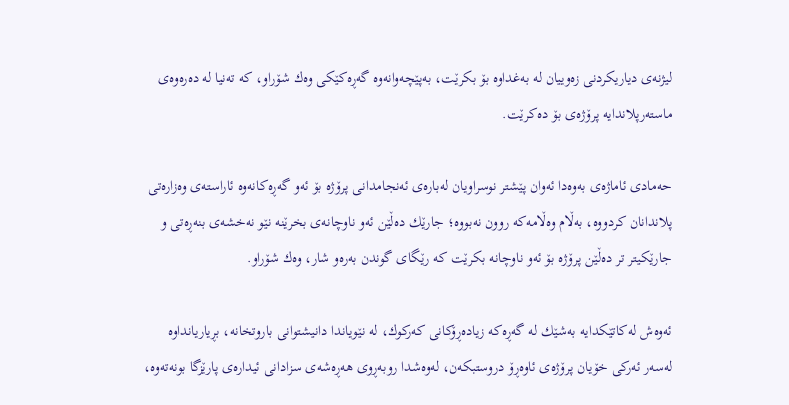لیژنه‌ی دیاریكردنی زه‌وییان له‌ به‌غداوه‌ بۆ بكرێت، به‌پێچه‌وانه‌وه‌ گه‌ڕه‌كێكی وه‌ك شۆراو، كه‌ ته‌نیا له‌ ده‌ره‌وه‌ی ماسته‌رپلاندایه‌ پرۆژه‌ی بۆ ده‌كرێت.

حه‌مادی ئاماژه‌ی به‌وه‌دا ئه‌وان پێشتر نوسراویان له‌باره‌ی ئه‌نجامدانی پرۆژه‌ بۆ ئه‌و گه‌ڕه‌كانه‌وه‌ ئاراسته‌ی وه‌زاره‌تی پلاندانان كردووه‌، به‌ڵام وه‌ڵامه‌كه‌ روون نه‌بووه‌؛ جارێك دەڵێن ئەو ناوچانەی بخرێنه‌ نێو نه‌خشه‌ی بنه‌ڕه‌تی و جارێكیتر تر ده‌ڵێن پرۆژه‌ بۆ ئه‌و ناوچانه‌ بكرێت كه‌ رێگای گوندن به‌ره‌و شار، وه‌ك شۆراو.

ئه‌وه‌ش له‌كاتێكدایه‌ به‌شێك له‌ گه‌ڕه‌كه‌ زیاده‌ڕۆكانی كه‌ركوك، له‌ نێویاندا دانیشتوانی باروتخانه‌، بڕیاریانداوه‌ له‌سه‌ر ئه‌ركی خۆیان پرۆژه‌ی ئاوه‌ڕۆ دروستبكه‌ن، له‌وه‌شدا روبه‌ڕوی هه‌ڕه‌شه‌ی سزادانی ئیدارەی پارێزگا بونه‌ته‌وه‌،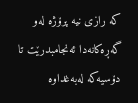كه‌ رازی نیه‌ پرۆژه‌ له‌و گه‌ڕه‌كانه‌دا ئه‌نجامبدرێت تا دۆسیه‌كه‌ له‌به‌غداوه‌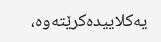یه‌كلاییده‌كرێته‌وه‌،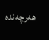هه‌رچه‌نده‌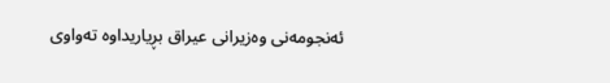ئەنجومەنی وەزیرانی عیراق بڕیاریداوە تەواوی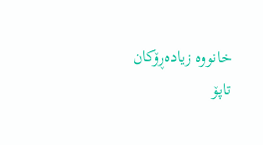خانووه‌ زیادەڕۆكان تاپۆ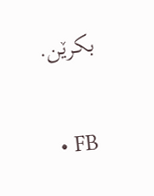بكرێن.

  • FB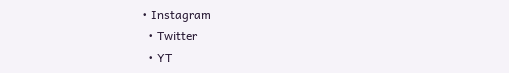• Instagram
  • Twitter
  • YT